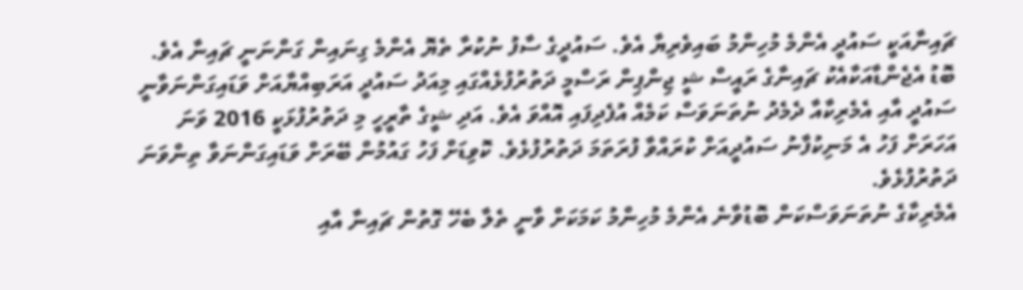ޗައިނާއަކީ ސައުދީ އެންމެ މުހިންމު ބައިވެރިޔާ އެވެ. ސައުދީގެ ސާފު ނުކުރާ ތެޔޮ އެންމެ ގިނައިން ގަންނަނީ ޗައިނާ އެވެ.
ބޮޑު އެޖެންޑާއަކާއެކު ޗައިނާގެ ރައީސް ޝީ ޖިންޕިން ރަސްމީ ދަތުރުފުޅެއްގައި މިއަދު ސައުދީ އަރަބިއްޔާއަށް ވަޑައިގަންނަވާނީ ސައުދީ އާއި އެމެރިކާއާ ދެމެދު ނުތަނަވަސް ކަމެއް އުފެދިފައި އޮއްވަ އެވެ. އަދި ޝީގެ ތާރީހީ މި ދަތުރުފުޅަކީ 2016 ވަނަ އަހަރަށް ފަހު އެ މަނިކުފާނު ސައުދީއަށް ކުރައްވާ ފުރަތަމަ ދަތުރުފުޅެވެ. ކޮވިޑަށް ފަހު ގައުމުން ބޭރަށް ވަޑައިގަންނަވާ ތިންވަނަ ދަތުރުފުޅެވެ.
އެމެރިކާގެ ނުތަނަވަސްކަން ބޮޑުވާނެ އެންމެ މުހިންމު ކަމަކަށް ވާނީ ތެލާ ބެހޭ ގޮތުން ޗައިނާ އާއި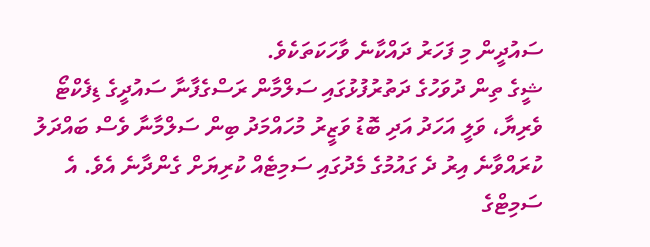ސައުދީން މި ފަހަރު ދައްކާނެ ވާހަކަތަކެވެ.
ޝީގެ ތިން ދުވަހުގެ ދަތުރުފުޅުގައި ސަލްމާން ރަސްގެފާނާ ސައުދީގެ ޑިފެކްޓޯ ވެރިޔާ، ވަލީ އަހަދު އަދި ބޮޑު ވަޒީރު މުހައްމަދު ބިން ސަލްމާނާ ވެސް ބައްދަލު ކުރައްވާނެ އިރު ދެ ގައުމުގެ މެދުގައި ސަމިޓެއް ކުރިޔަށް ގެންދާނެ އެވެ. އެ ސަމިޓްގެ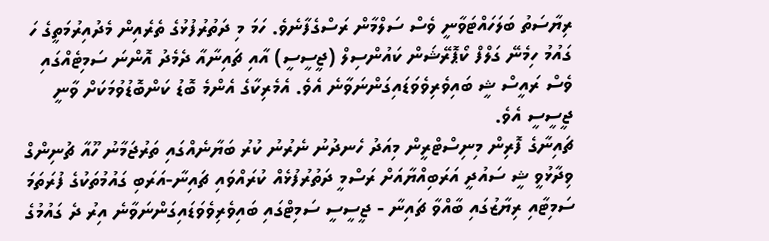ރިޔާސަތު ބަލަހައްޓަވާނީ ވެސް ސަލްމާން ރަސްގެފާނެވެ. ހަމަ މި ދަތުރުފުޅުގެ ތެރެއިން މެދުއިރުމަތީގެ ހަ ގައުމު ހިމެނޭ ގަލްފް ކޯޕޮރޭޝަން ކައުންސިލް (ޖީސީސީ) އާއި ޗައިނާއާ ދެމެދު އޮންނަ ސަމިޓެއްގައި ވެސް ރައީސް ޝީ ބައިވެރިވެވަޑައިގަންނަވާނެ އެވެ. އެމެރިކާގެ އެންމެ ބޮޑު ކަންބޮޑުވުމަކަށް ވާނީ ޖީސީސީ އެވެ.
ޗައިނާގެ ފޮރިން މިނިސްޓްރީން މިއަދު ހެނދުނު ނެރުނު ކުރު ބަޔާނެއްގައި ތަރުޖަމާނު ހޫއާ ޗުނިންގް ވިދާޅުވީ ޝީ ސައުދީ އަރަބިއްޔާއަށް ރަސްމީ ދަތުރުފުޅެއް ކުރައްވައި ޗައިނާ-އަރަބި ގައުމުތަކުގެ ފުރަތަމަ ސަމިޓާއި ރިޔާޒުގައި ބާއްވާ ޗައިނާ - ޖީސީސީ ސަމިޓްގައި ބައިވެރިވެވަޑައިގަންނަވާނެ އިރު ދެ ގައުމުގެ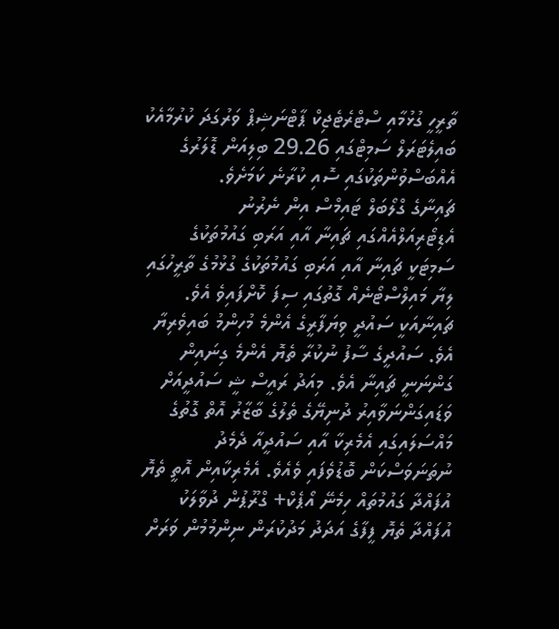ތާރީހީ ގުޅުމާއި ސްޓްރެޓެޖިކް ޕާޓްނަޝިޕް ވަރުގަދަ ކުރުމާއެކު ބައިލެޓަރަލް ސަމިޓްގައި 29.26 ބިލިއަން ޑޮލަރުގެ އެއްބަސްވުންތަކުގައި ސޮއި ކުރާނެ ކަމަށެވެ.
ޗައިނާގެ ގްލޯބަލް ޓައިމްސް އިން ނެރުނު އެޑިޓޯރިއަލްއެއްގައި ޗައިނާ އާއި އަރަބި ގައުމުތަކުގެ ސަމިޓަކީ ޗައިނާ އާއި އަރަބި ގައުމުތަކުގެ ގުޅުމުގެ ތާރީހުގައި ލިޔާ މައިލްސްޓޯނެއް ގޮތުގައި ސިފަ ކޮށްފައިވެ އެވެ.
ޗައިނާއަކީ ސައުދީ ވިޔަފާރީގެ އެންމެ މުހިންމު ބައިވެރިޔާ އެވެ. ސައުދީގެ ސާފު ނުކުރާ ތެޔޮ އެންމެ ގިނައިން ގަންނަނީ ޗައިނާ އެވެ. މިއަދު ރައީސް ޝީ ސައުދީއަށް ވަޑައިގަންނަވާއިރު ދުނިޔޭގެ ތެލުގެ ބާޒާރު އޮތް ގޮތުގެ މައްސަލައިގައި އެމެރިކާ އާއި ސައުދީއާ ދެމެދު ނުތަނަވަސްކަން ބޮޑުވެފައި ވެއެވެ. އެމެރިކާއިން އޮތީ ތެޔޮ އުފައްދާ ގައުމުތައް ހިމެނޭ އޯޕެކް+ ގްރޫޕުން ދުވާލަކު އުފައްދާ ތެޔޮ ފީފާގެ އަދަދު މަދުކުރަން ނިންމުމުން ވަރަށް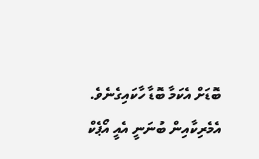ބޮޑަށް އެކަމާ ބޮޑާ ހާކައިގެނެވެ. އެމެރިކާއިން ބުނަނީ އެއީ އޯޕެކް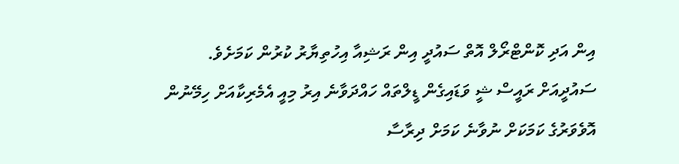އިން އަދި ކޮންޓްރޯލް އޮތް ސައުދީ އިން ރަޝިއާ އިހުތިޔާރު ކުރުން ކަމަށެވެ.
ސައުދީއަށް ރައީސް ޝީ ވަޑައިގެން ޑީލްތައް ހައްދަވާނެ އިރު މިއީ އެމެރިކާއަށް ހިމޭނުން އޮވެވަރުގެ ކަމަކަށް ނުވާނެ ކަމަށް ދިރާސާ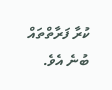ކުރާ ފަރާތްތައް ބުނެ އެވެ.